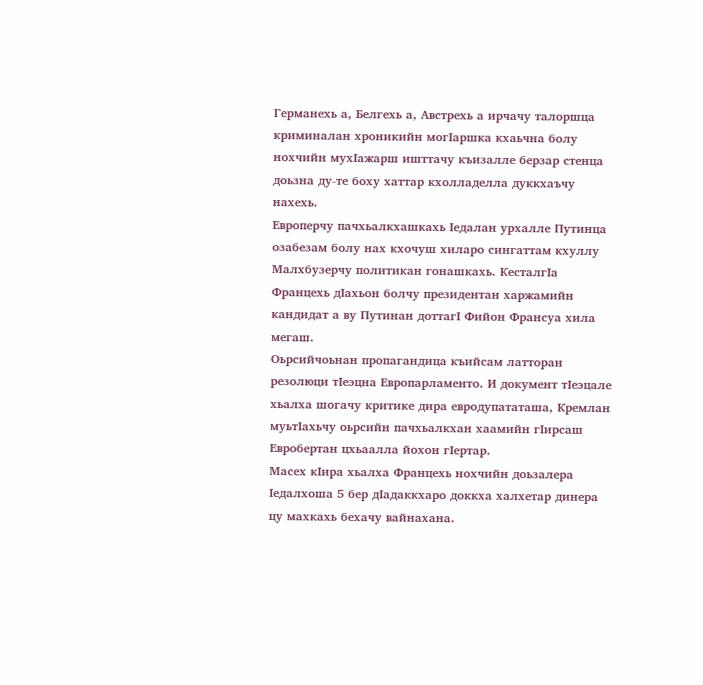Германехь а, Белгехь а, Австрехь а ирчачу талоршца криминалан хроникийн могIаршка кхаьчна болу нохчийн мухIажарш ишттачу къизалле берзар стенца доьзна ду-те боху хаттар кхолладелла дуккхаъчу нахехь.
Европерчу пачхьалкхашкахь Iедалан урхалле Путинца озабезам болу нах кхочуш хиларо сингаттам кхуллу Малхбузерчу политикан гонашкахь. КесталгIа Францехь дIахьон болчу президентан харжамийн кандидат а ву Путинан доттагI Фийон Франсуа хила мегаш.
Оьрсийчоьнан пропагандица къийсам латторан резолюци тIеэцна Европарламенто. И документ тIеэцале хьалха шогачу критике дира евродупататаша, Кремлан муьтIахьчу оьрсийн пачхьалкхан хаамийн гIирсаш Евробертан цхьаалла йохон гIертар.
Масех кIира хьалха Францехь нохчийн доьзалера Iедалхоша 5 бер дIадаккхаро доккха халхетар динера цу махкахь бехачу вайнахана.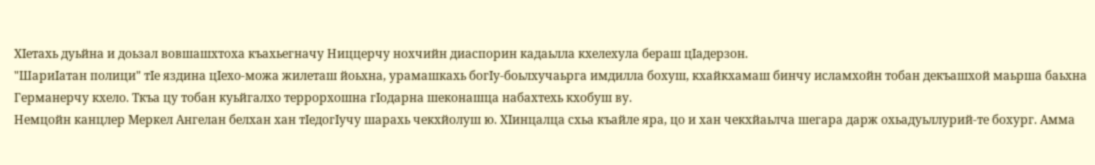ХIетахь дуьйна и доьзал вовшашхтоха къахьегначу Ниццерчу нохчийн диаспорин кадаьлла кхелехула бераш цIадерзон.
"ШариIатан полици" тIе яздина цIехо-можа жилеташ йоьхна, урамашкахь богIу-боьлхучаьрга имдилла бохуш, кхайкхамаш бинчу исламхойн тобан декъашхой маьрша баьхна Германерчу кхело. Ткъа цу тобан куьйгалхо террорхошна гIодарна шеконашца набахтехь кхобуш ву.
Немцойн канцлер Меркел Ангелан белхан хан тIедогIучу шарахь чекхйолуш ю. ХIинцалца схьа къайле яра, цо и хан чекхйаьлча шегара дарж охьадуьллурий-те бохург. Амма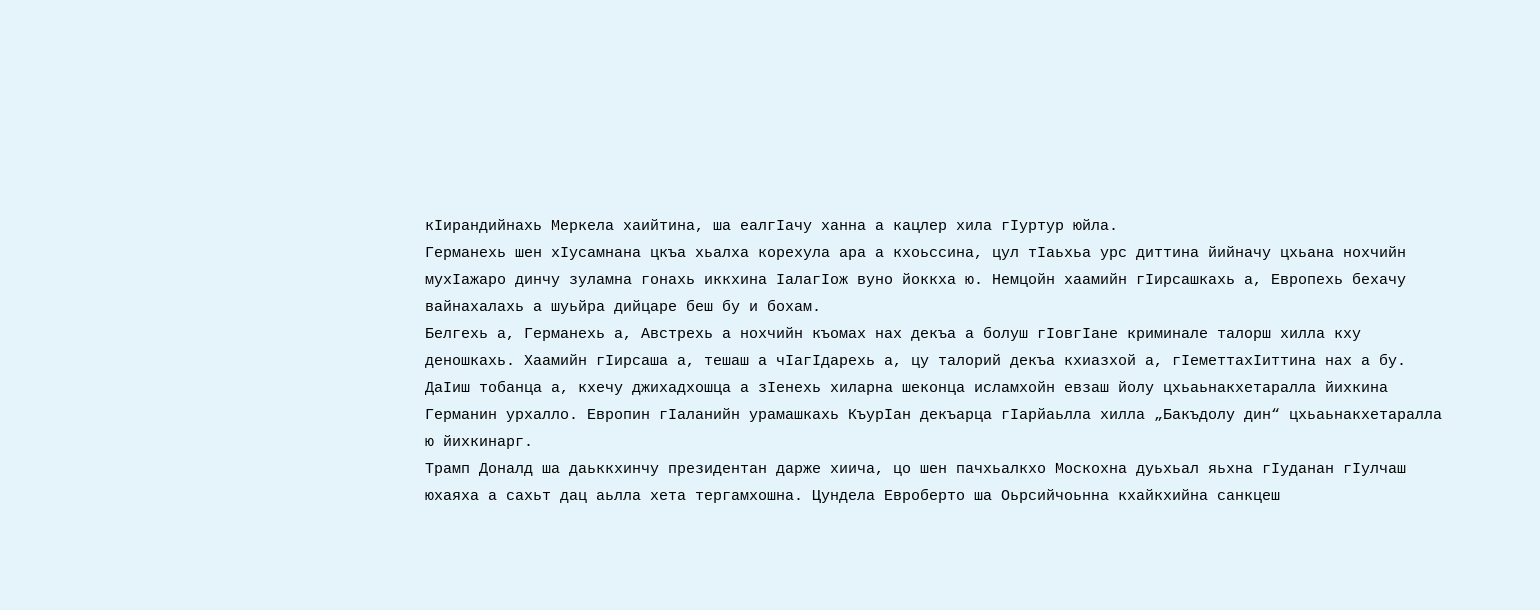кIирандийнахь Меркела хаийтина, ша еалгIачу ханна а кацлер хила гIуртур юйла.
Германехь шен хIусамнана цкъа хьалха корехула ара а кхоьссина, цул тIаьхьа урс диттина йийначу цхьана нохчийн мухIажаро динчу зуламна гонахь иккхина IалагIож вуно йоккха ю. Немцойн хаамийн гIирсашкахь а, Европехь бехачу вайнахалахь а шуьйра дийцаре беш бу и бохам.
Белгехь а, Германехь а, Австрехь а нохчийн къомах нах декъа а болуш гIовгIане криминале талорш хилла кху деношкахь. Хаамийн гIирсаша а, тешаш а чIагIдарехь а, цу талорий декъа кхиазхой а, гIеметтахIиттина нах а бу.
ДаIиш тобанца а, кхечу джихадхошца а зIенехь хиларна шеконца исламхойн евзаш йолу цхьаьнакхетаралла йихкина Германин урхалло. Европин гIаланийн урамашкахь КъурIан декъарца гIарйаьлла хилла „Бакъдолу дин“ цхьаьнакхетаралла ю йихкинарг.
Трамп Доналд ша даьккхинчу президентан дарже хиича, цо шен пачхьалкхо Москохна дуьхьал яьхна гIуданан гIулчаш юхаяха а сахьт дац аьлла хета тергамхошна. Цундела Евроберто ша Оьрсийчоьнна кхайкхийна санкцеш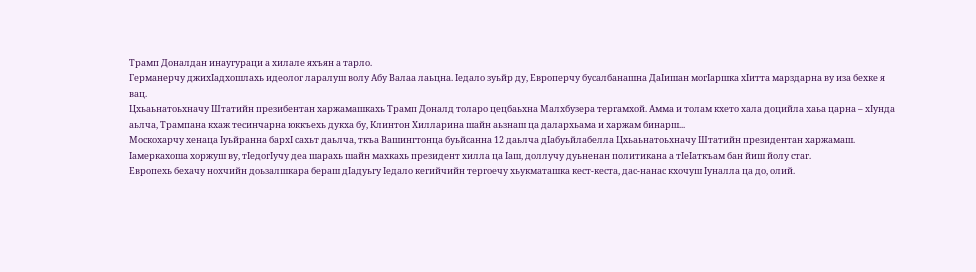Трамп Доналдан инаугураци а хилале яхъян а тарло.
Германерчу джихIадхошлахь идеолог ларалуш волу Абу Валаа лаьцна. Iедало зуьйр ду, Европерчу бусалбанашна ДаIишан могIаршка хIитта марздарна ву иза бехке я вац.
Цхьаьнатоьхначу Штатийн презибентан харжамашкахь Трамп Доналд толаро цецбаьхна Малхбузера тергамхой. Амма и толам кхето хала доцийла хаьа царна – хIунда аьлча, Трампана кхаж тесинчарна юккъехь дукха бу, Клинтон Хилларина шайн аьзнаш ца далархьама и харжам бинарш...
Москохарчу хенаца Iуьйранна бархI сахьт даьлча, ткъа Вашингтонца буьйсанна 12 даьлча дIабуьйлабелла Цхьаьнатоьхначу Штатийн президентан харжамаш. Iамеркахоша хоржуш ву, тIедогIучу деа шарахь шайн махкахь президент хилла ца Iаш, доллучу дуьненан политикана а тIеIаткъам бан йиш йолу стаг.
Европехь бехачу нохчийн доьзалшкара бераш дIадуьгу Iедало кегийчийн тергоечу хьукматашка кест-кеста, дас-нанас кхочуш Iуналла ца до, олий.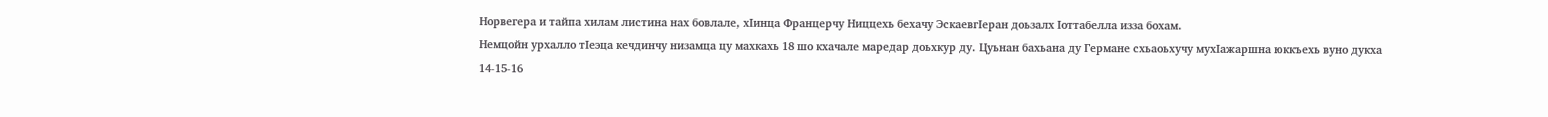Норвегера и тайпа хилам листина нах бовлале, хIинца Францерчу Ниццехь бехачу ЭскаевгIеран доьзалх Iоттабелла изза бохам.
Немцойн урхалло тIеэца кечдинчу низамца цу махкахь 18 шо кхачале маредар доьхкур ду. Цуьнан бахьана ду Германе схьаоьхучу мухIажаршна юккъехь вуно дукха 14-15-16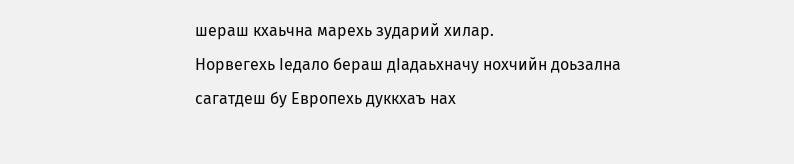шераш кхаьчна марехь зударий хилар.
Норвегехь Iедало бераш дIадаьхначу нохчийн доьзална сагатдеш бу Европехь дуккхаъ нах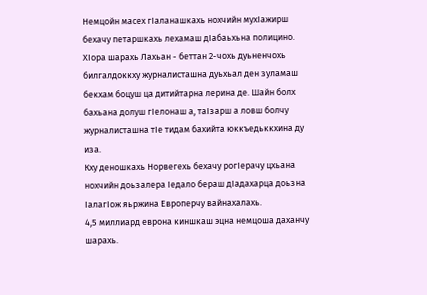Немцойн масех гIаланашкахь нохчийн мухIажирш бехачу петаршкахь лехамаш дIабаьхьна полицино.
ХIора шарахь Лахьан - беттан 2-чохь дуьненчохь билгалдоккху журналисташна дуьхьал ден зуламаш бекхам боцуш ца дитийтарна лерина де. Шайн болх бахьана долуш гIелонаш а, таIзарш а ловш болчу журналисташна тIе тидам бахийта юккъедьккхина ду иза.
Кху деношкахь Норвегехь бехачу рогIерачу цхьана нохчийн доьзалера Iедало бераш дIадахарца доьзна IалагIож яьржина Европерчу вайнахалахь.
4,5 миллиард еврона киншкаш эцна немцоша даханчу шарахь.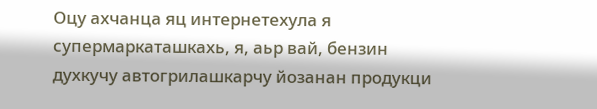Оцу ахчанца яц интернетехула я супермаркаташкахь, я, аьр вай, бензин духкучу автогрилашкарчу йозанан продукци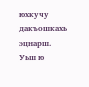юхкучу дакъошкахь эцнарш. Уьш ю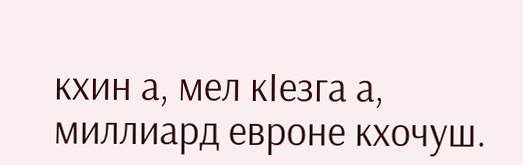кхин а, мел кIезга а, миллиард евроне кхочуш.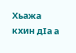Хьажа кхин дIа а